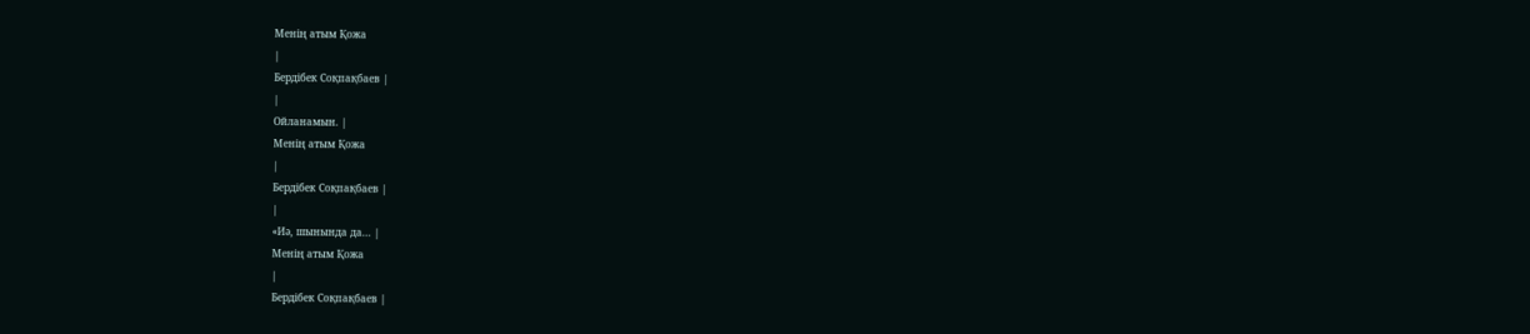Менің атым Қожа
|
Бердібек Соқпақбаев |
|
Ойланамын. |
Менің атым Қожа
|
Бердібек Соқпақбаев |
|
«Иә, шынында да... |
Менің атым Қожа
|
Бердібек Соқпақбаев |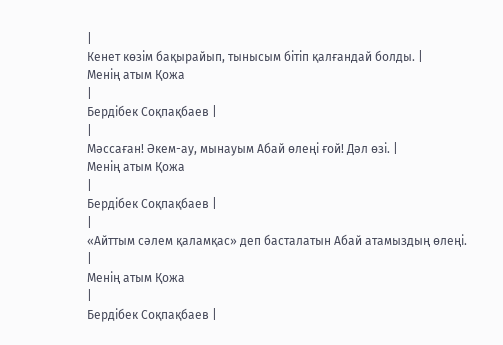|
Кенет көзім бақырайып, тынысым бітіп қалғандай болды. |
Менің атым Қожа
|
Бердібек Соқпақбаев |
|
Мәссаған! Әкем-ау, мынауым Абай өлеңі ғой! Дәл өзі. |
Менің атым Қожа
|
Бердібек Соқпақбаев |
|
«Айттым сәлем қаламқас» деп басталатын Абай атамыздың өлеңі. |
Менің атым Қожа
|
Бердібек Соқпақбаев |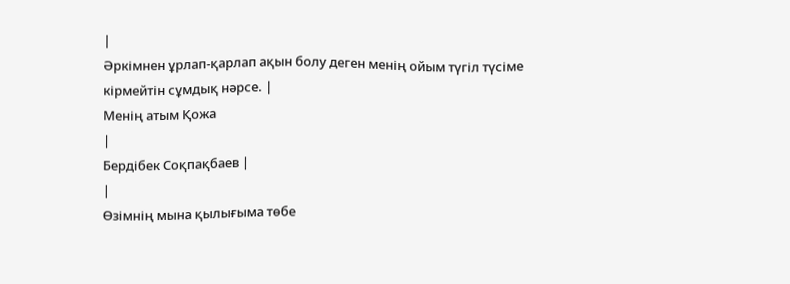|
Әркімнен ұрлап-қарлап ақын болу деген менің ойым түгіл түсіме кірмейтін сұмдық нәрсе. |
Менің атым Қожа
|
Бердібек Соқпақбаев |
|
Өзімнің мына қылығыма төбе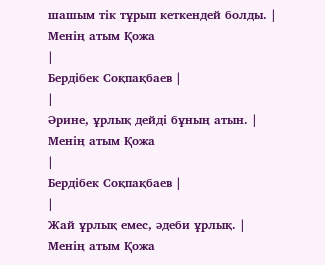шашым тік тұрып кеткендей болды. |
Менің атым Қожа
|
Бердібек Соқпақбаев |
|
Әрине, ұрлық дейді бұның атын. |
Менің атым Қожа
|
Бердібек Соқпақбаев |
|
Жай ұрлық емес, әдеби ұрлық. |
Менің атым Қожа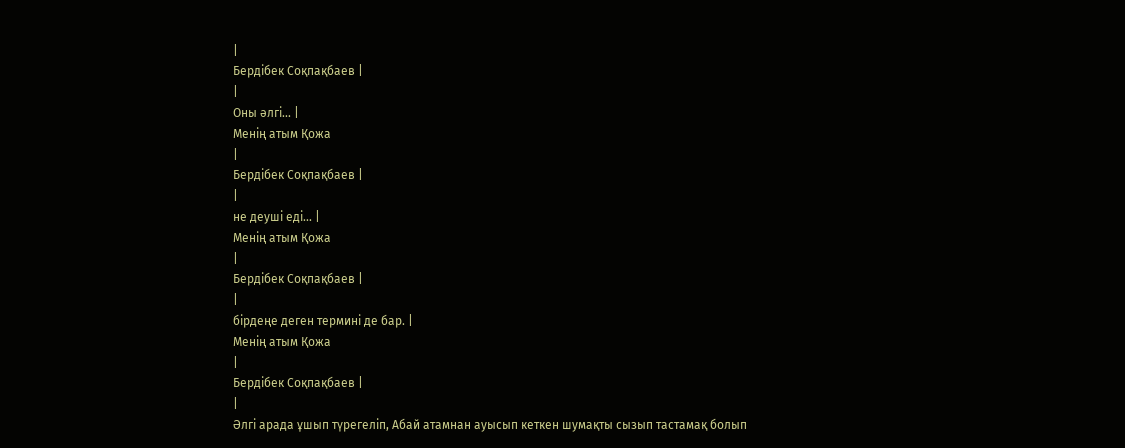|
Бердібек Соқпақбаев |
|
Оны әлгі... |
Менің атым Қожа
|
Бердібек Соқпақбаев |
|
не деуші еді... |
Менің атым Қожа
|
Бердібек Соқпақбаев |
|
бірдеңе деген термині де бар. |
Менің атым Қожа
|
Бердібек Соқпақбаев |
|
Әлгі арада ұшып түрегеліп, Абай атамнан ауысып кеткен шумақты сызып тастамақ болып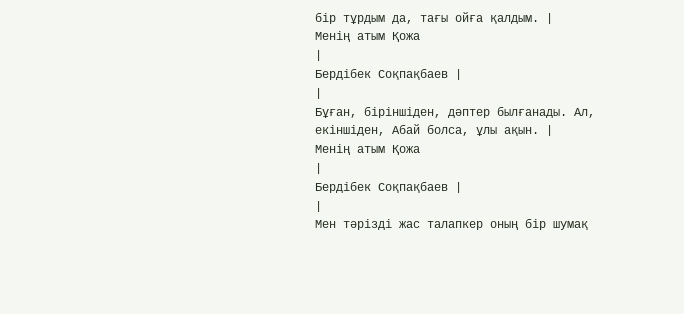бір тұрдым да, тағы ойға қалдым. |
Менің атым Қожа
|
Бердібек Соқпақбаев |
|
Бұған, біріншіден, дәптер былғанады. Ал, екіншіден, Абай болса, ұлы ақын. |
Менің атым Қожа
|
Бердібек Соқпақбаев |
|
Мен тәрізді жас талапкер оның бір шумақ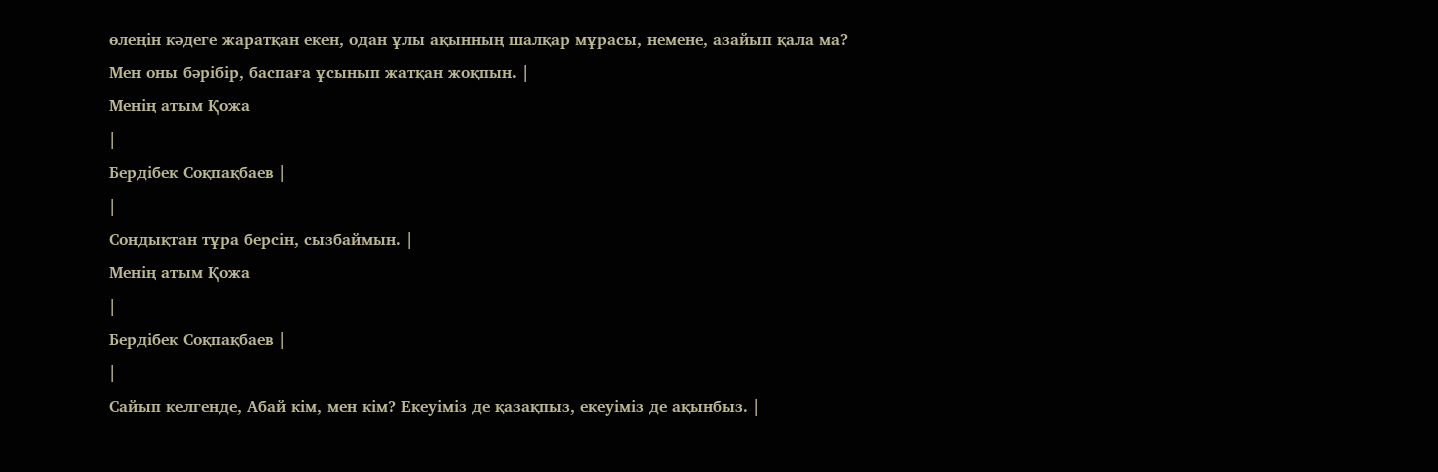өлеңін кәдеге жаратқан екен, одан ұлы ақынның шалқар мұрасы, немене, азайып қала ма? Мен оны бәрібір, баспаға ұсынып жатқан жоқпын. |
Менің атым Қожа
|
Бердібек Соқпақбаев |
|
Сондықтан тұра берсін, сызбаймын. |
Менің атым Қожа
|
Бердібек Соқпақбаев |
|
Сайып келгенде, Абай кім, мен кім? Екеуіміз де қазақпыз, екеуіміз де ақынбыз. |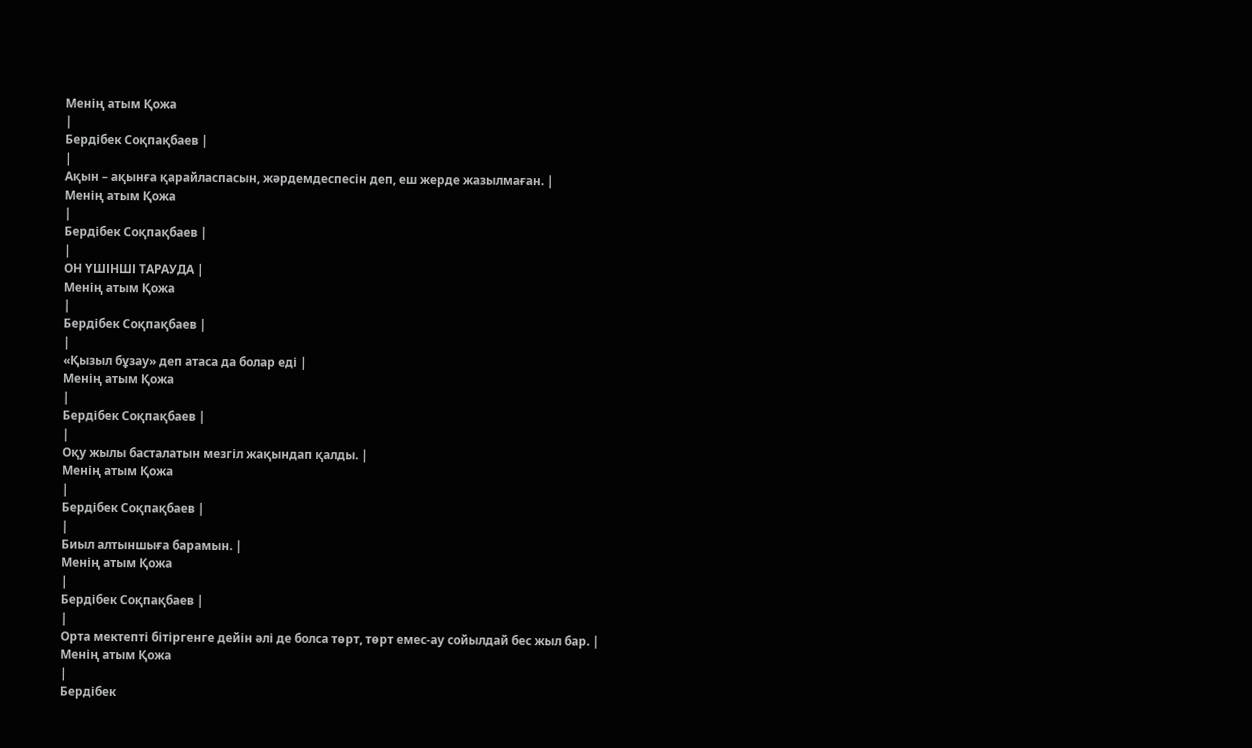Менің атым Қожа
|
Бердібек Соқпақбаев |
|
Ақын – ақынға қарайласпасын, жәрдемдеспесін деп, еш жерде жазылмаған. |
Менің атым Қожа
|
Бердібек Соқпақбаев |
|
ОН ҮШІНШІ ТАРАУДА |
Менің атым Қожа
|
Бердібек Соқпақбаев |
|
«Қызыл бұзау» деп атаса да болар еді |
Менің атым Қожа
|
Бердібек Соқпақбаев |
|
Оқу жылы басталатын мезгіл жақындап қалды. |
Менің атым Қожа
|
Бердібек Соқпақбаев |
|
Биыл алтыншыға барамын. |
Менің атым Қожа
|
Бердібек Соқпақбаев |
|
Орта мектепті бітіргенге дейін әлі де болса төрт, төрт емес-ау сойылдай бес жыл бар. |
Менің атым Қожа
|
Бердібек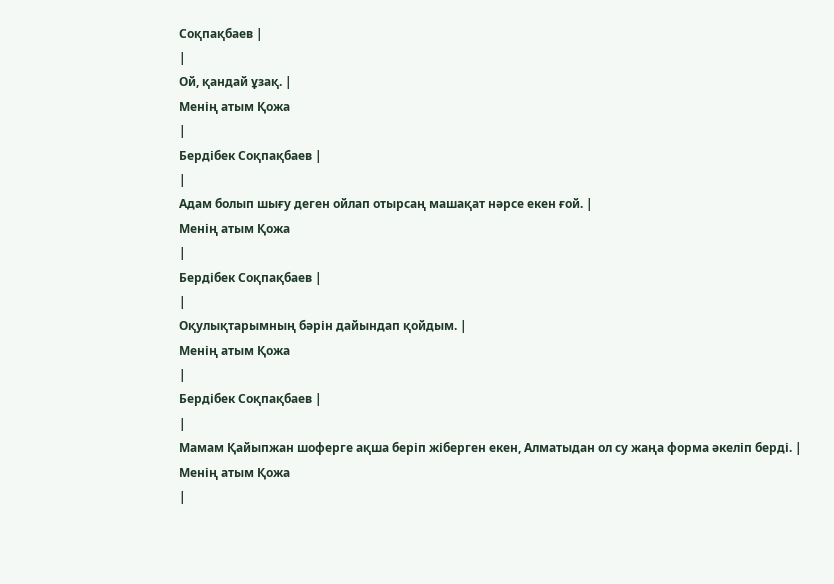Соқпақбаев |
|
Ой, қандай ұзақ. |
Менің атым Қожа
|
Бердібек Соқпақбаев |
|
Адам болып шығу деген ойлап отырсаң машақат нәрсе екен ғой. |
Менің атым Қожа
|
Бердібек Соқпақбаев |
|
Оқулықтарымның бәрін дайындап қойдым. |
Менің атым Қожа
|
Бердібек Соқпақбаев |
|
Мамам Қайыпжан шоферге ақша беріп жіберген екен, Алматыдан ол су жаңа форма әкеліп берді. |
Менің атым Қожа
|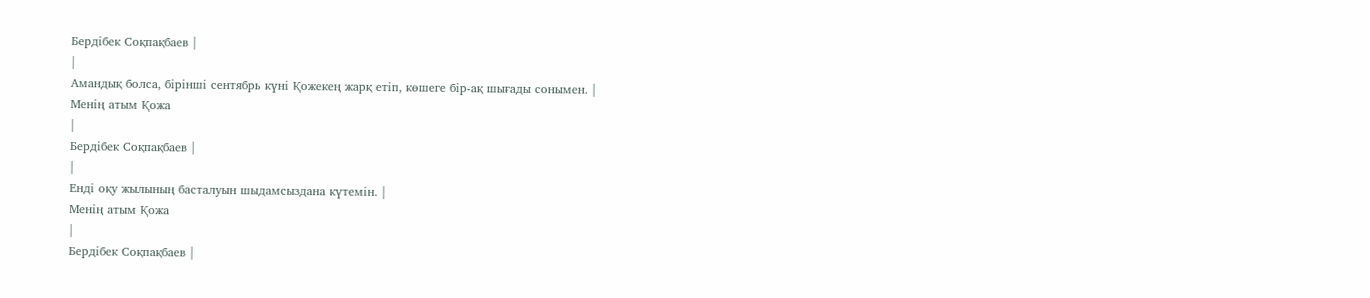Бердібек Соқпақбаев |
|
Амандық болса, бірінші сентябрь күні Қожекең жарқ етіп, көшеге бір-ақ шығады сонымен. |
Менің атым Қожа
|
Бердібек Соқпақбаев |
|
Енді оқу жылының басталуын шыдамсыздана күтемін. |
Менің атым Қожа
|
Бердібек Соқпақбаев |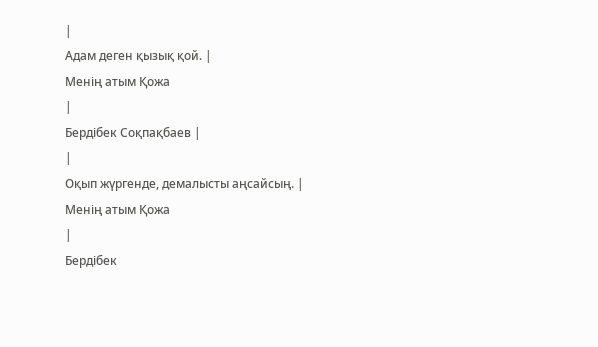|
Адам деген қызық қой. |
Менің атым Қожа
|
Бердібек Соқпақбаев |
|
Оқып жүргенде, демалысты аңсайсың. |
Менің атым Қожа
|
Бердібек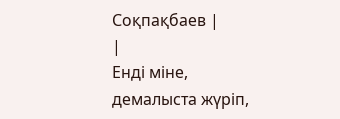Соқпақбаев |
|
Енді міне, демалыста жүріп,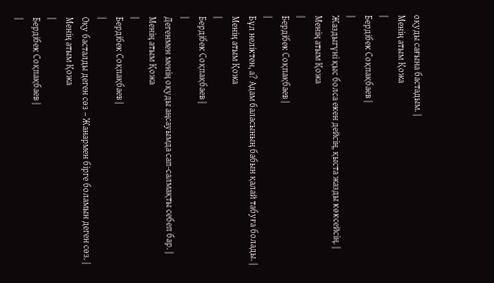оқуды сағына бастадым. |
Менің атым Қожа
|
Бердібек Соқпақбаев |
|
Жаздыгүні қыс болса екен дейсің, қыста жазды көксейсің. |
Менің атым Қожа
|
Бердібек Соқпақбаев |
|
Бұл неліктен, а? Адам баласының бабын қалай табуға болады. |
Менің атым Қожа
|
Бердібек Соқпақбаев |
|
Дегенмен менің оқуды аңсауымда сап-салмақты себеп бар. |
Менің атым Қожа
|
Бердібек Соқпақбаев |
|
Оқу басталды деген сөз – Жанармен бірге боламын деген сөз. |
Менің атым Қожа
|
Бердібек Соқпақбаев |
|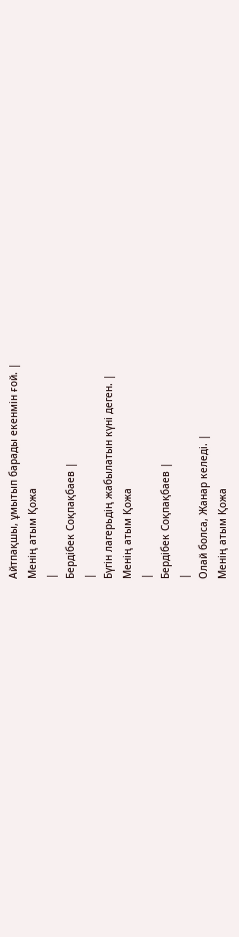Айтпақшы, ұмытып барады екенмін ғой. |
Менің атым Қожа
|
Бердібек Соқпақбаев |
|
Бүгін лагерьдің жабылатын күні деген. |
Менің атым Қожа
|
Бердібек Соқпақбаев |
|
Олай болса, Жанар келеді. |
Менің атым Қожа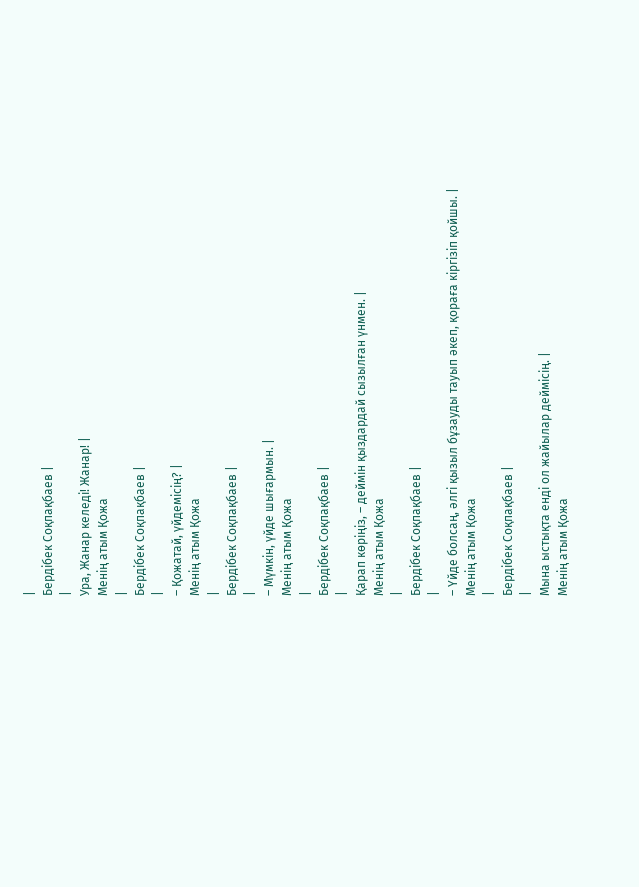|
Бердібек Соқпақбаев |
|
Ура, Жанар келеді! Жанар! |
Менің атым Қожа
|
Бердібек Соқпақбаев |
|
– Қожатай, үйдемісің? |
Менің атым Қожа
|
Бердібек Соқпақбаев |
|
– Мүмкін, үйде шығармын. |
Менің атым Қожа
|
Бердібек Соқпақбаев |
|
Қарап көріңіз, – деймін қыздардай сызылған үнмен. |
Менің атым Қожа
|
Бердібек Соқпақбаев |
|
– Үйде болсаң, әлгі қызыл бұзауды тауып әкеп, қораға кіргізіп қойшы. |
Менің атым Қожа
|
Бердібек Соқпақбаев |
|
Мына ыстықта енді ол жайылар деймісің. |
Менің атым Қожа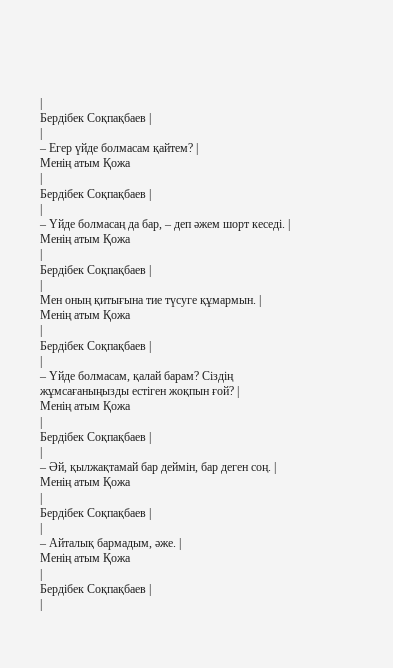|
Бердібек Соқпақбаев |
|
– Егер үйде болмасам қайтем? |
Менің атым Қожа
|
Бердібек Соқпақбаев |
|
– Үйде болмасаң да бар, – деп әжем шорт кеседі. |
Менің атым Қожа
|
Бердібек Соқпақбаев |
|
Мен оның қитығына тие түсуге құмармын. |
Менің атым Қожа
|
Бердібек Соқпақбаев |
|
– Үйде болмасам, қалай барам? Сіздің жұмсағаныңызды естіген жоқпын ғой? |
Менің атым Қожа
|
Бердібек Соқпақбаев |
|
– Әй, қылжақтамай бар деймін, бар деген соң. |
Менің атым Қожа
|
Бердібек Соқпақбаев |
|
– Айталық бармадым, әже. |
Менің атым Қожа
|
Бердібек Соқпақбаев |
|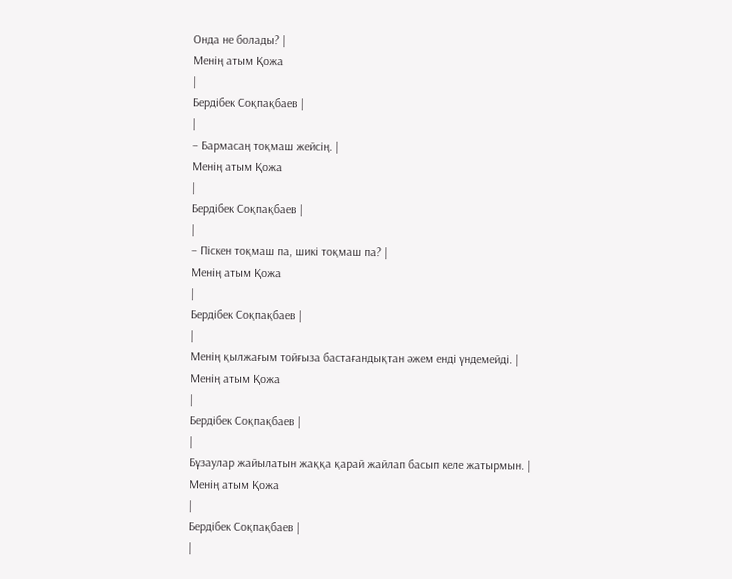Онда не болады? |
Менің атым Қожа
|
Бердібек Соқпақбаев |
|
– Бармасаң тоқмаш жейсің. |
Менің атым Қожа
|
Бердібек Соқпақбаев |
|
– Піскен тоқмаш па, шикі тоқмаш па? |
Менің атым Қожа
|
Бердібек Соқпақбаев |
|
Менің қылжағым тойғыза бастағандықтан әжем енді үндемейді. |
Менің атым Қожа
|
Бердібек Соқпақбаев |
|
Бұзаулар жайылатын жаққа қарай жайлап басып келе жатырмын. |
Менің атым Қожа
|
Бердібек Соқпақбаев |
|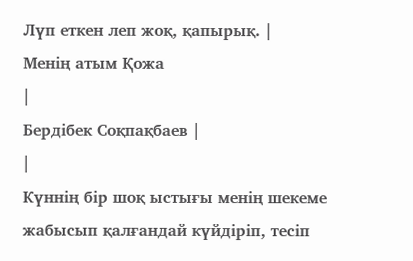Лүп еткен леп жоқ, қапырық. |
Менің атым Қожа
|
Бердібек Соқпақбаев |
|
Күннің бір шоқ ыстығы менің шекеме жабысып қалғандай күйдіріп, тесіп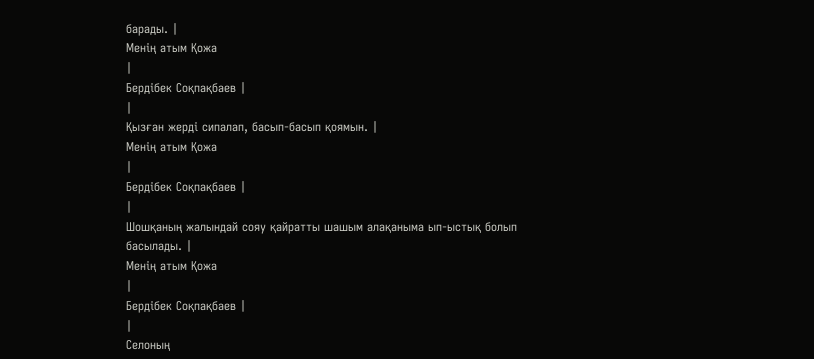барады. |
Менің атым Қожа
|
Бердібек Соқпақбаев |
|
Қызған жерді сипалап, басып-басып қоямын. |
Менің атым Қожа
|
Бердібек Соқпақбаев |
|
Шошқаның жалындай сояу қайратты шашым алақаныма ып-ыстық болып басылады. |
Менің атым Қожа
|
Бердібек Соқпақбаев |
|
Селоның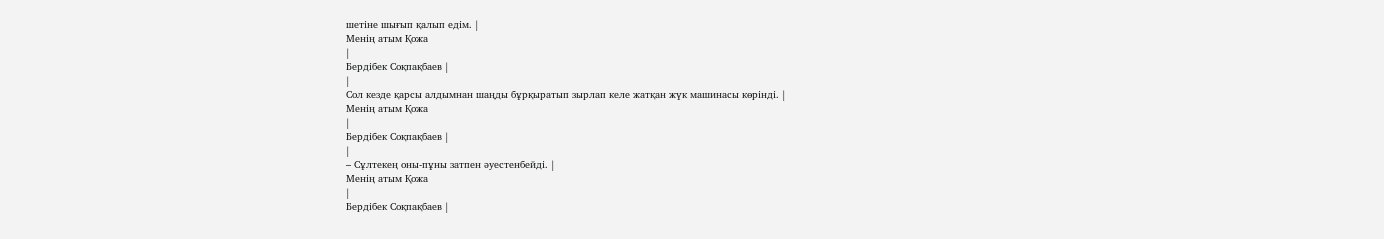шетіне шығып қалып едім. |
Менің атым Қожа
|
Бердібек Соқпақбаев |
|
Сол кезде қарсы алдымнан шаңды бұрқыратып зырлап келе жатқан жүк машинасы көрінді. |
Менің атым Қожа
|
Бердібек Соқпақбаев |
|
– Сұлтекең оны-пұны затпен әуестенбейді. |
Менің атым Қожа
|
Бердібек Соқпақбаев |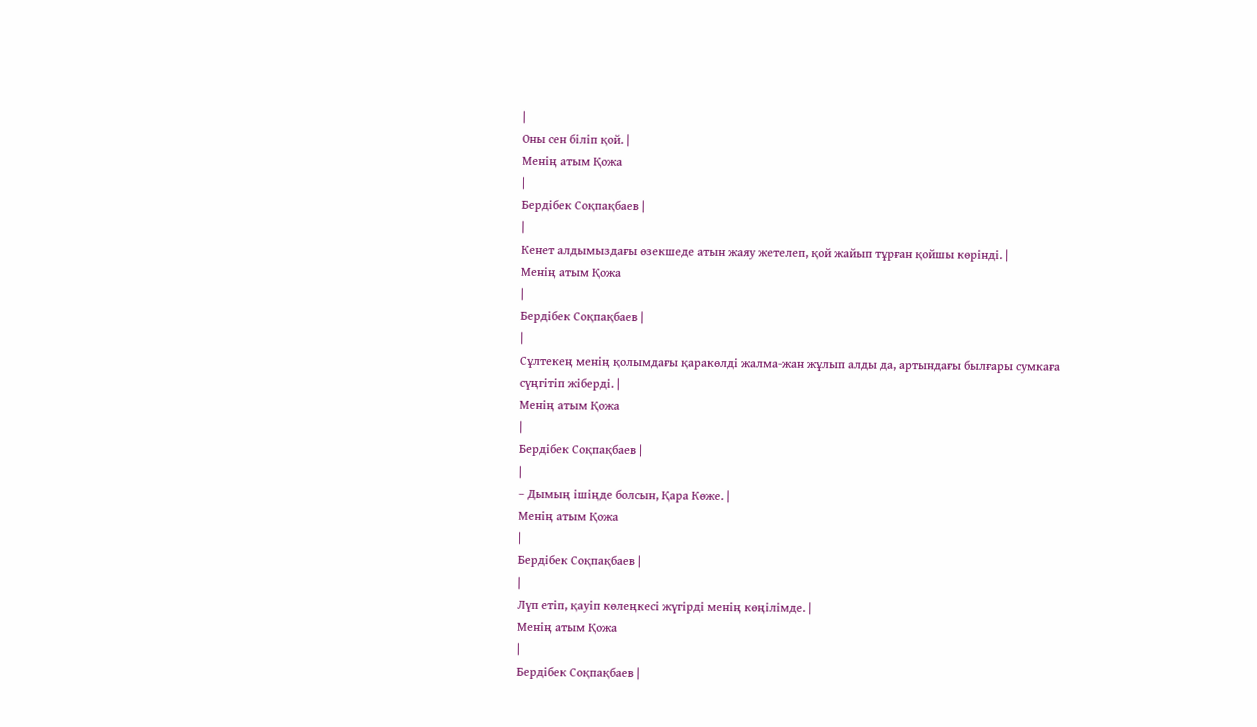|
Оны сен біліп қой. |
Менің атым Қожа
|
Бердібек Соқпақбаев |
|
Кенет алдымыздағы өзекшеде атын жаяу жетелеп, қой жайып тұрған қойшы көрінді. |
Менің атым Қожа
|
Бердібек Соқпақбаев |
|
Сұлтекең менің қолымдағы қаракөлді жалма-жан жұлып алды да, артындағы былғары сумкаға сүңгітіп жіберді. |
Менің атым Қожа
|
Бердібек Соқпақбаев |
|
– Дымың ішіңде болсын, Қара Көже. |
Менің атым Қожа
|
Бердібек Соқпақбаев |
|
Лүп етіп, қауіп көлеңкесі жүгірді менің көңілімде. |
Менің атым Қожа
|
Бердібек Соқпақбаев |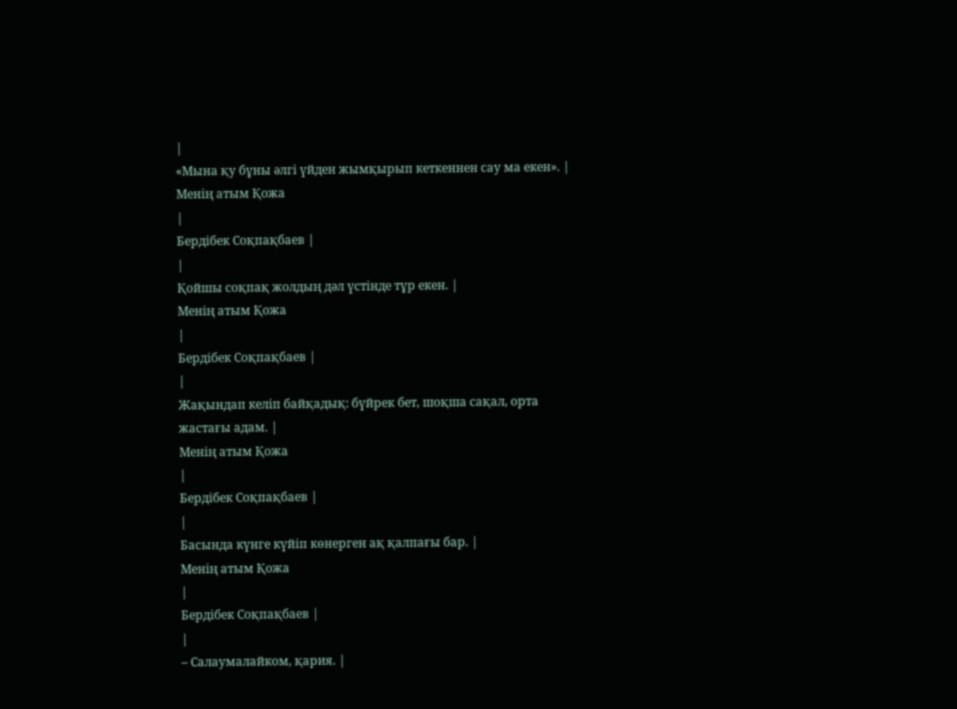|
«Мына қу бұны әлгі үйден жымқырып кеткеннен сау ма екен». |
Менің атым Қожа
|
Бердібек Соқпақбаев |
|
Қойшы соқпақ жолдың дәл үстінде тұр екен. |
Менің атым Қожа
|
Бердібек Соқпақбаев |
|
Жақындап келіп байқадық: бүйрек бет, шоқша сақал, орта жастағы адам. |
Менің атым Қожа
|
Бердібек Соқпақбаев |
|
Басында күнге күйіп көнерген ақ қалпағы бар. |
Менің атым Қожа
|
Бердібек Соқпақбаев |
|
– Салаумалайком, қария. |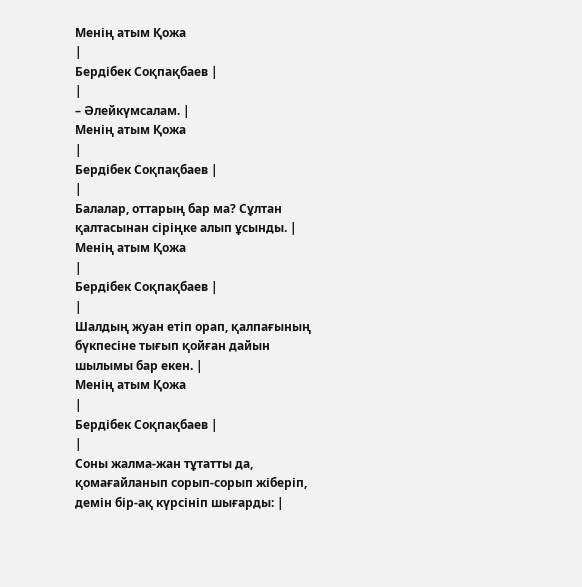Менің атым Қожа
|
Бердібек Соқпақбаев |
|
– Әлейкүмсалам. |
Менің атым Қожа
|
Бердібек Соқпақбаев |
|
Балалар, оттарың бар ма? Сұлтан қалтасынан сіріңке алып ұсынды. |
Менің атым Қожа
|
Бердібек Соқпақбаев |
|
Шалдың жуан етіп орап, қалпағының бүкпесіне тығып қойған дайын шылымы бар екен. |
Менің атым Қожа
|
Бердібек Соқпақбаев |
|
Соны жалма-жан тұтатты да, қомағайланып сорып-сорып жіберіп, демін бір-ақ күрсініп шығарды: |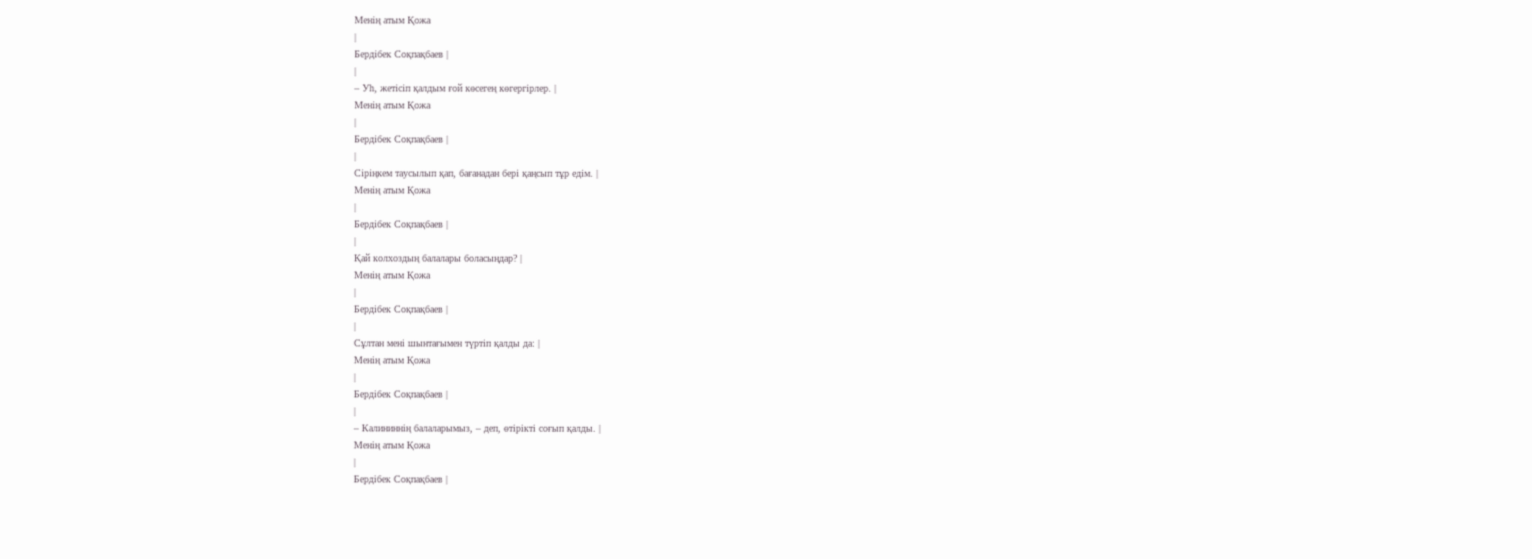Менің атым Қожа
|
Бердібек Соқпақбаев |
|
– Уһ, жетісіп қалдым ғой көсегең көгергірлер. |
Менің атым Қожа
|
Бердібек Соқпақбаев |
|
Сіріңкем таусылып қап, бағанадан бері қаңсып тұр едім. |
Менің атым Қожа
|
Бердібек Соқпақбаев |
|
Қай колхоздың балалары боласыңдар? |
Менің атым Қожа
|
Бердібек Соқпақбаев |
|
Сұлтан мені шынтағымен түртіп қалды да: |
Менің атым Қожа
|
Бердібек Соқпақбаев |
|
– Калининнің балаларымыз, – деп, өтірікті соғып қалды. |
Менің атым Қожа
|
Бердібек Соқпақбаев |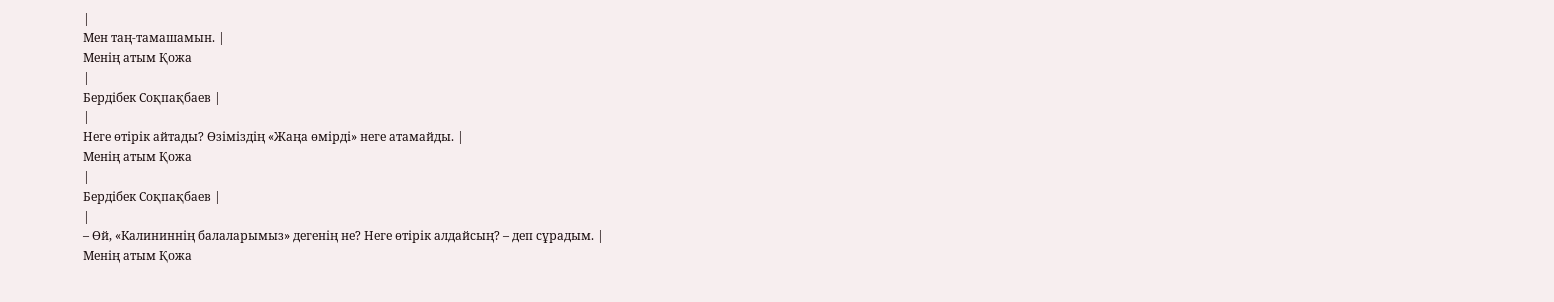|
Мен таң-тамашамын. |
Менің атым Қожа
|
Бердібек Соқпақбаев |
|
Неге өтірік айтады? Өзіміздің «Жаңа өмірді» неге атамайды. |
Менің атым Қожа
|
Бердібек Соқпақбаев |
|
– Өй, «Калининнің балаларымыз» дегенің не? Неге өтірік алдайсың? – деп сұрадым. |
Менің атым Қожа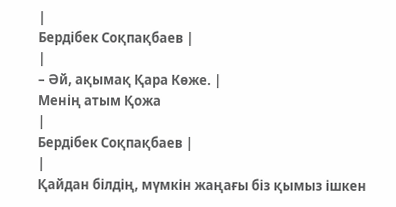|
Бердібек Соқпақбаев |
|
– Әй, ақымақ Қара Көже. |
Менің атым Қожа
|
Бердібек Соқпақбаев |
|
Қайдан білдің, мүмкін жаңағы біз қымыз ішкен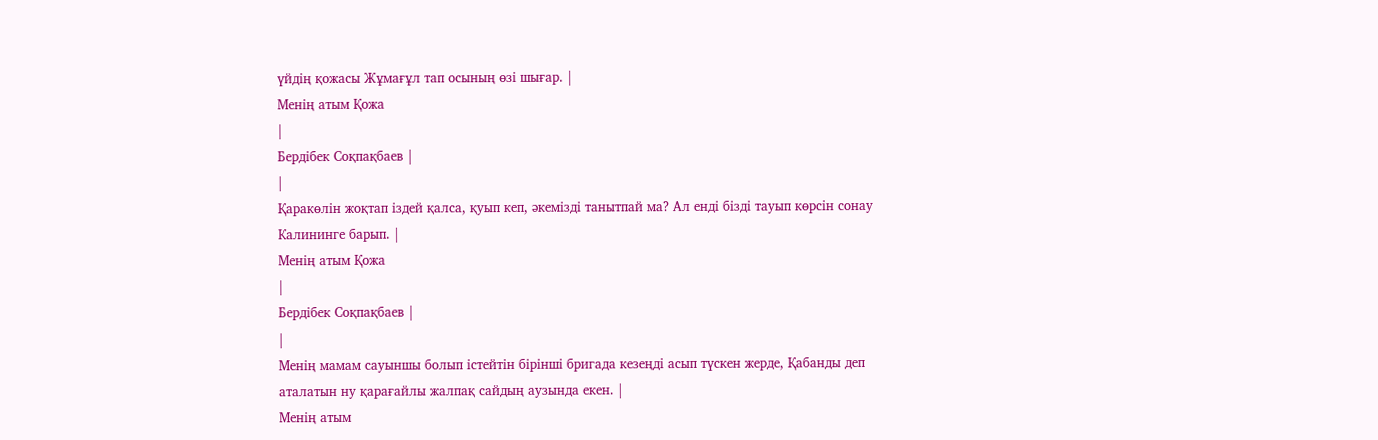үйдің қожасы Жұмағұл тап осының өзі шығар. |
Менің атым Қожа
|
Бердібек Соқпақбаев |
|
Қаракөлін жоқтап іздей қалса, қуып кеп, әкемізді танытпай ма? Ал енді бізді тауып көрсін сонау Калининге барып. |
Менің атым Қожа
|
Бердібек Соқпақбаев |
|
Менің мамам сауыншы болып істейтін бірінші бригада кезеңді асып түскен жерде, Қабанды деп аталатын ну қарағайлы жалпақ сайдың аузында екен. |
Менің атым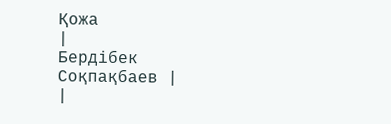Қожа
|
Бердібек Соқпақбаев |
|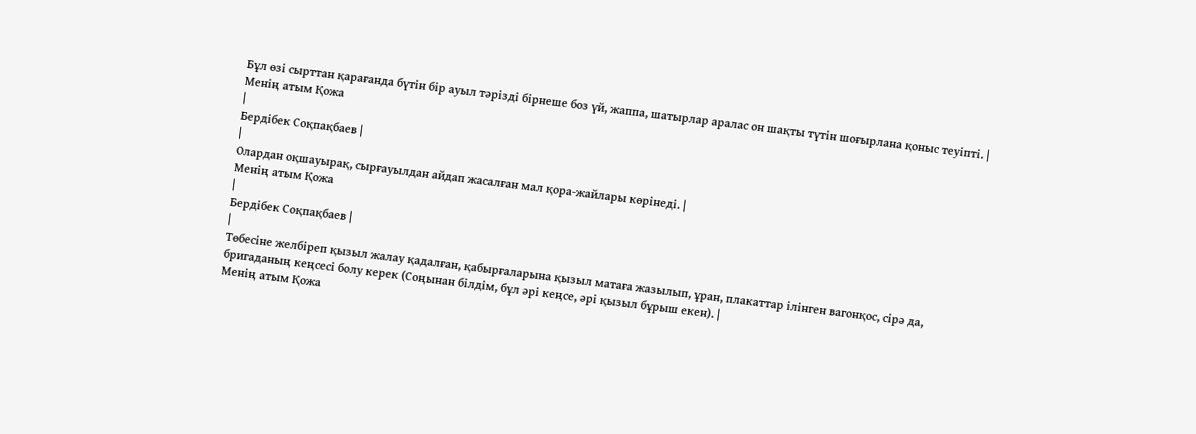Бұл өзі сырттан қарағанда бүтін бір ауыл тәрізді бірнеше боз үй, жаппа, шатырлар аралас он шақты түтін шоғырлана қоныс теуіпті. |
Менің атым Қожа
|
Бердібек Соқпақбаев |
|
Олардан оқшауырақ, сырғауылдан айдап жасалған мал қора-жайлары көрінеді. |
Менің атым Қожа
|
Бердібек Соқпақбаев |
|
Төбесіне желбіреп қызыл жалау қадалған, қабырғаларына қызыл матаға жазылып, ұран, плакаттар ілінген вагонқос, сірә да, бригаданың кеңсесі болу керек (Соңынан білдім, бұл әрі кеңсе, әрі қызыл бұрыш екен). |
Менің атым Қожа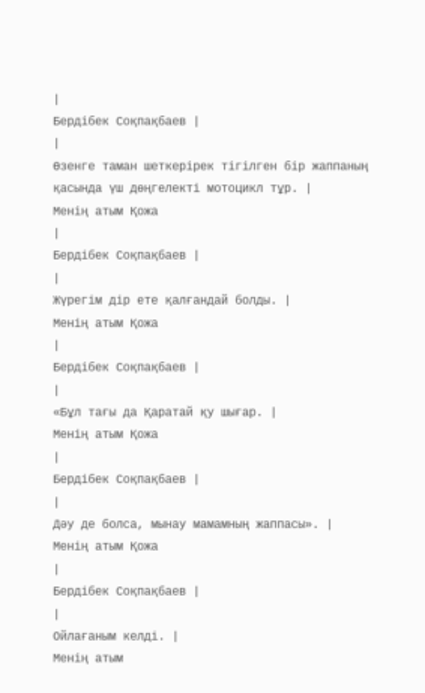|
Бердібек Соқпақбаев |
|
Өзенге таман шеткерірек тігілген бір жаппаның қасында үш дөңгелекті мотоцикл тұр. |
Менің атым Қожа
|
Бердібек Соқпақбаев |
|
Жүрегім дір ете қалғандай болды. |
Менің атым Қожа
|
Бердібек Соқпақбаев |
|
«Бұл тағы да Қаратай қу шығар. |
Менің атым Қожа
|
Бердібек Соқпақбаев |
|
Дәу де болса, мынау мамамның жаппасы». |
Менің атым Қожа
|
Бердібек Соқпақбаев |
|
Ойлағаным келді. |
Менің атым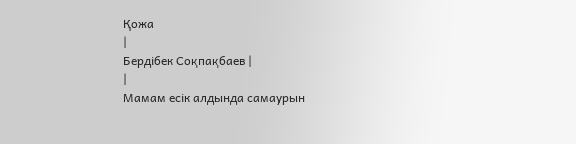Қожа
|
Бердібек Соқпақбаев |
|
Мамам есік алдында самаурын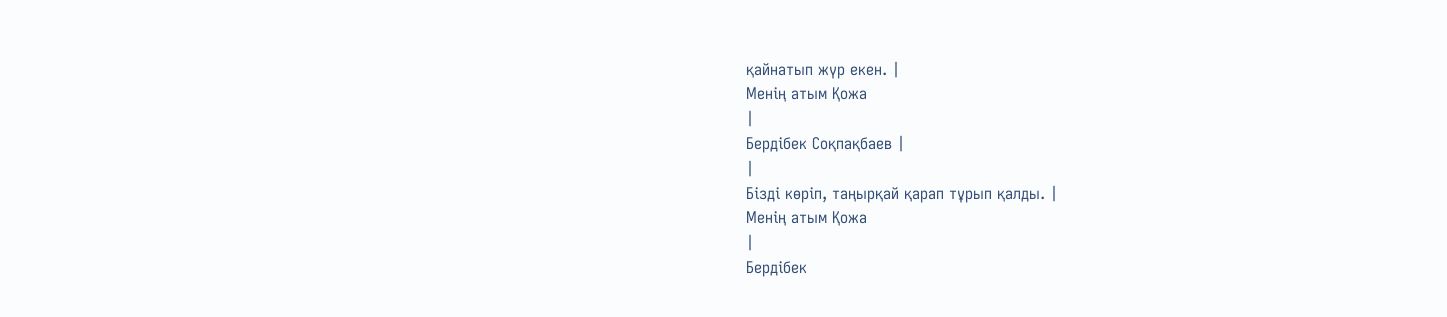қайнатып жүр екен. |
Менің атым Қожа
|
Бердібек Соқпақбаев |
|
Бізді көріп, таңырқай қарап тұрып қалды. |
Менің атым Қожа
|
Бердібек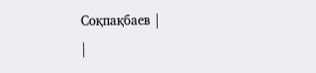Соқпақбаев |
|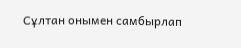Сұлтан онымен самбырлап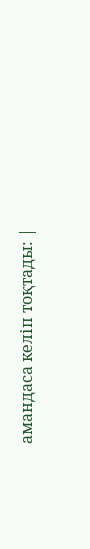амандаса келіп тоқтады: |